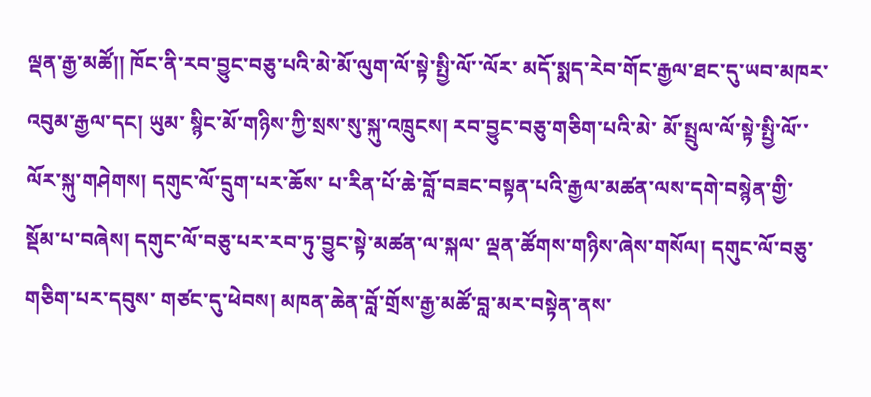ལྡན་རྒྱ་མཚོ།། ཁོང་ནི་རབ་བྱུང་བཅུ་པའི་མེ་མོ་ལུག་ལོ་སྟེ་སྤྱི་ལོ་་ལོར་ མདོ་སྨད་རེབ་གོང་རྒྱལ་ཐང་དུ་ཡབ་མཁར་འབུམ་རྒྱལ་དང། ཡུམ་ སྙིང་མོ་གཉིས་ཀྱི་སྲས་སུ་སྐུ་འཁྲུངས། རབ་བྱུང་བཅུ་གཅིག་པའི་མེ་ མོ་སྤྲུལ་ལོ་སྟེ་སྤྱི་ལོ་་ལོར་སྐུ་གཤེགས། དགུང་ལོ་དྲུག་པར་ཆོས་ པ་རིན་པོ་ཆེ་བློ་བཟང་བསྟན་པའི་རྒྱལ་མཚན་ལས་དགེ་བསྙེན་གྱི་ སྡོམ་པ་བཞེས། དགུང་ལོ་བཅུ་པར་རབ་ཏུ་བྱུང་སྟེ་མཚན་ལ་སྐལ་ ལྡན་ཚོགས་གཉིས་ཞེས་གསོལ། དགུང་ལོ་བཅུ་གཅིག་པར་དབུས་ གཙང་དུ་ཕེབས། མཁན་ཆེན་བློ་གྲོས་རྒྱ་མཚོ་བླ་མར་བསྟེན་ནས་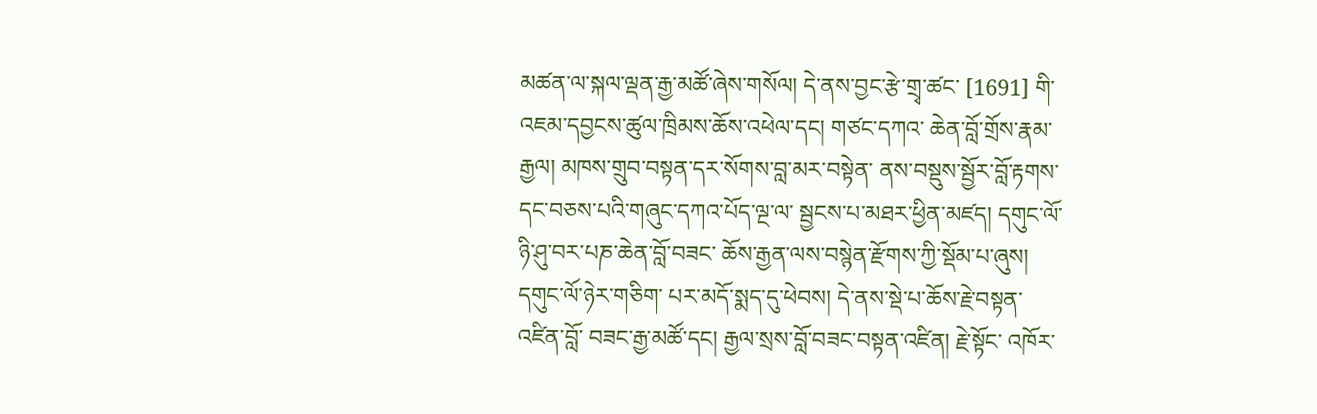མཚན་ལ་སྐལ་ལྡན་རྒྱ་མཚོ་ཞེས་གསོལ། དེ་ནས་བྱང་རྩེ་གྲྭ་ཚང་ [1691] གི་འཇམ་དབྱངས་ཚུལ་ཁྲིམས་ཆོས་འཕེལ་དང། གཙང་དཀའ་ ཆེན་བློ་གྲོས་རྣམ་རྒྱལ། མཁས་གྲུབ་བསྟན་དར་སོགས་བླ་མར་བསྟེན་ ནས་བསྡུས་སྦྱོར་བློ་རྟགས་དང་བཅས་པའི་གཞུང་དཀའ་པོད་ལྔ་ལ་ སྦྱངས་པ་མཐར་ཕྱིན་མཛད། དགུང་ལོ་ཉི་ཤུ་བར་པཎ་ཆེན་བློ་བཟང་ ཆོས་རྒྱན་ལས་བསྙེན་རྫོགས་ཀྱི་སྡོམ་པ་ཞུས། དགུང་ལོ་ཉེར་གཅིག་ པར་མདོ་སྨད་དུ་ཕེབས། དེ་ནས་སྡེ་པ་ཆོས་རྗེ་བསྟན་འཛིན་བློ་ བཟང་རྒྱ་མཚོ་དང། རྒྱལ་སྲས་བློ་བཟང་བསྟན་འཛིན། རྗེ་སྟོང་ འཁོར་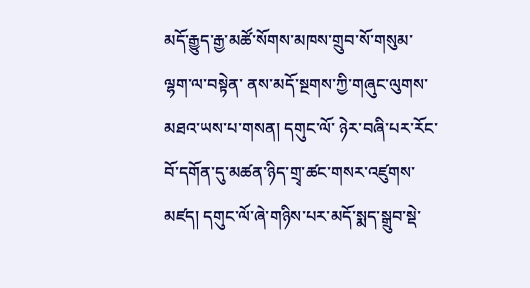མདོ་རྒྱུད་རྒྱ་མཚོ་སོགས་མཁས་གྲུབ་སོ་གསུམ་ལྷག་ལ་བསྟེན་ ནས་མདོ་སྔགས་ཀྱི་གཞུང་ལུགས་མཐའ་ཡས་པ་གསན། དགུང་ལོ་ ཉེར་བཞི་པར་རོང་བོ་དགོན་དུ་མཚན་ཉིད་གྲྭ་ཚང་གསར་འཛུགས་ མཛད། དགུང་ལོ་ཞེ་གཉིས་པར་མདོ་སྨད་སྒྲུབ་སྡེ་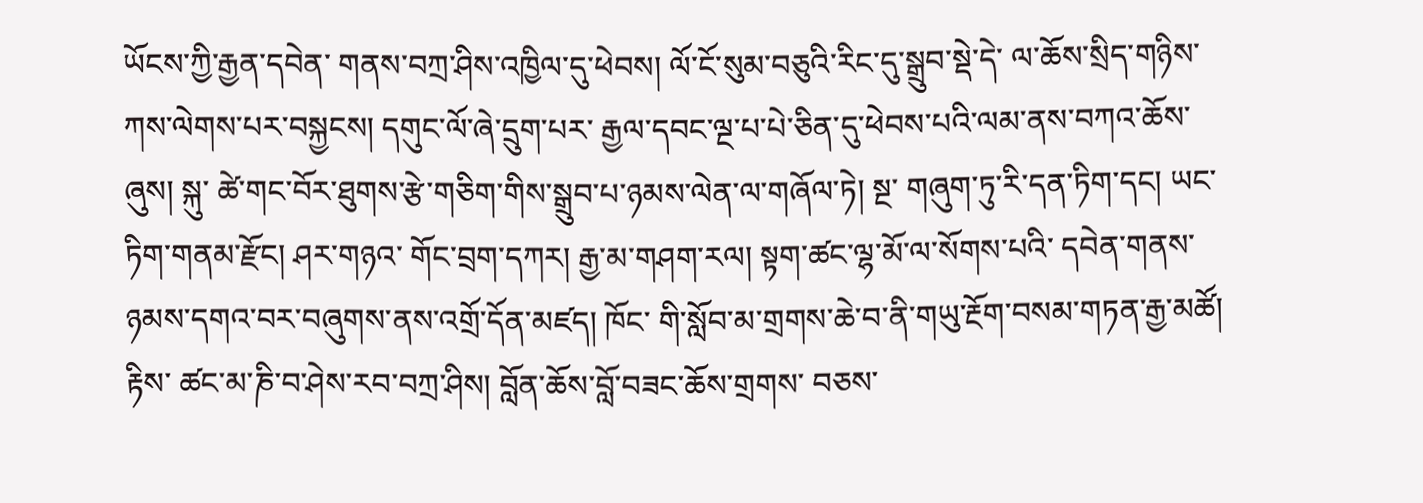ཡོངས་ཀྱི་རྒྱན་དབེན་ གནས་བཀྲ་ཤིས་འཁྱིལ་དུ་ཕེབས། ལོ་ངོ་སུམ་བཅུའི་རིང་དུ་སྒྲུབ་སྡེ་དེ་ ལ་ཆོས་སྲིད་གཉིས་ཀས་ལེགས་པར་བསྐྱངས། དགུང་ལོ་ཞེ་དྲུག་པར་ རྒྱལ་དབང་ལྔ་པ་པེ་ཅིན་དུ་ཕེབས་པའི་ལམ་ནས་བཀའ་ཆོས་ཞུས། སྐུ་ ཚེ་གང་བོར་ཐུགས་རྩེ་གཅིག་གིས་སྒྲུབ་པ་ཉམས་ལེན་ལ་གཞོལ་ཏེ། སྔ་ གཞུག་ཏུ་རི་དན་ཏིག་དང། ཡང་ཏིག་གནམ་རྫོང། ཤར་གཉའ་ གོང་བྲག་དཀར། རྒྱ་མ་གཤག་རལ། སྟག་ཚང་ལྷ་མོ་ལ་སོགས་པའི་ དབེན་གནས་ཉམས་དགའ་བར་བཞུགས་ནས་འགྲོ་དོན་མཛད། ཁོང་ གི་སློབ་མ་གྲགས་ཆེ་བ་ནི་གཡུ་རྔོག་བསམ་གཏན་རྒྱ་མཚོ། རྟིས་ ཚང་མ་ཎི་བ་ཤེས་རབ་བཀྲ་ཤིས། བློན་ཆོས་བློ་བཟང་ཆོས་གྲགས་ བཅས་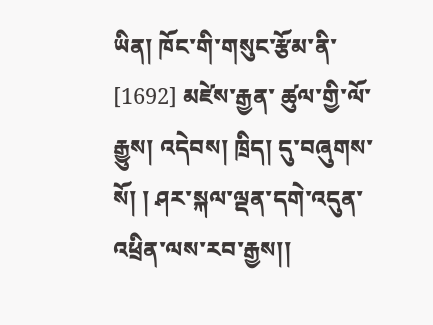ཡིན། ཁོང་གི་གསུང་རྩོམ་ནི་ [1692] མཛེས་རྒྱན་ ཚུལ་གྱི་ལོ་རྒྱུས། འདེབས། ཁྲིད། དུ་བཞུགས་སོ། ། ཤར་སྐལ་ལྡན་དགེ་འདུན་འཕྲིན་ལས་རབ་རྒྱས།།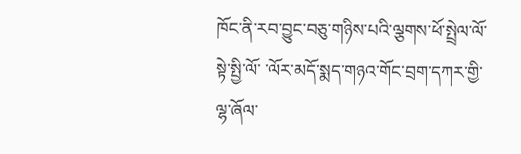ཁོང་ནི་རབ་བྱུང་བཅུ་གཉིས་པའི་ལྕགས་ཕོ་སྤྲེལ་ལོ་སྟེ་སྤྱི་ལོ་ ་ལོར་མདོ་སྨད་གཉའ་གོང་བྲག་དཀར་གྱི་ལྷ་ཞོལ་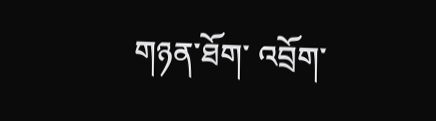གཉན་ཐོག་ འབྲོག་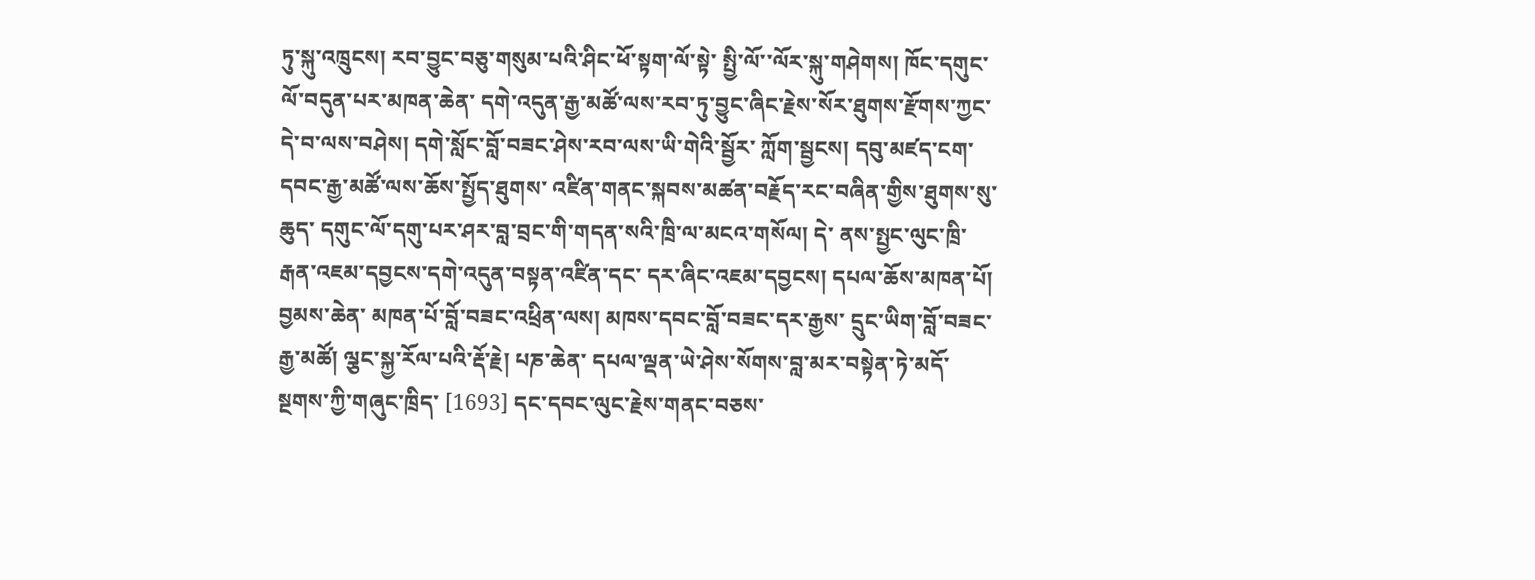ཏུ་སྐུ་འཁྲུངས། རབ་བྱུང་བཅུ་གསུམ་པའི་ཤིང་ཕོ་སྟག་ལོ་སྟེ་ སྤྱི་ལོ་་ལོར་སྐུ་གཤེགས། ཁོང་དགུང་ལོ་བདུན་པར་མཁན་ཆེན་ དགེ་འདུན་རྒྱ་མཚོ་ལས་རབ་ཏུ་བྱུང་ཞིང་རྗེས་སོར་ཐུགས་རྫོགས་ཀྱང་ དེ་བ་ལས་བཤེས། དགེ་སློང་བློ་བཟང་ཤེས་རབ་ལས་ཡི་གེའི་སྦྱོར་ ཀློག་སྦྱངས། དབུ་མཛད་ངག་དབང་རྒྱ་མཚོ་ལས་ཆོས་སྤྱོད་ཐུགས་ འཛིན་གནང་སྐབས་མཚན་བརྗོད་རང་བཞིན་གྱིས་ཐུགས་སུ་ཆུད་ དགུང་ལོ་དགུ་པར་ཤར་བླ་བྲང་གི་གདན་སའི་ཁྲི་ལ་མངའ་གསོལ། དེ་ ནས་སྤྱང་ལུང་ཁྲི་རྒན་འཇམ་དབྱངས་དགེ་འདུན་བསྟན་འཛིན་དང་ དར་ཞིང་འཇམ་དབྱངས། དཔལ་ཆོས་མཁན་པོ། བྱམས་ཆེན་ མཁན་པོ་བློ་བཟང་འཕྲིན་ལས། མཁས་དབང་བློ་བཟང་དར་རྒྱས་ དྲུང་ཡིག་བློ་བཟང་རྒྱ་མཚོ། ལྕང་སྐྱ་རོལ་པའི་རྡོ་རྗེ། པཎ་ཆེན་ དཔལ་ལྡན་ཡེ་ཤེས་སོགས་བླ་མར་བསྟེན་ཏེ་མདོ་སྔགས་ཀྱི་གཞུང་ཁྲིད་ [1693] དང་དབང་ལུང་རྗེས་གནང་བཅས་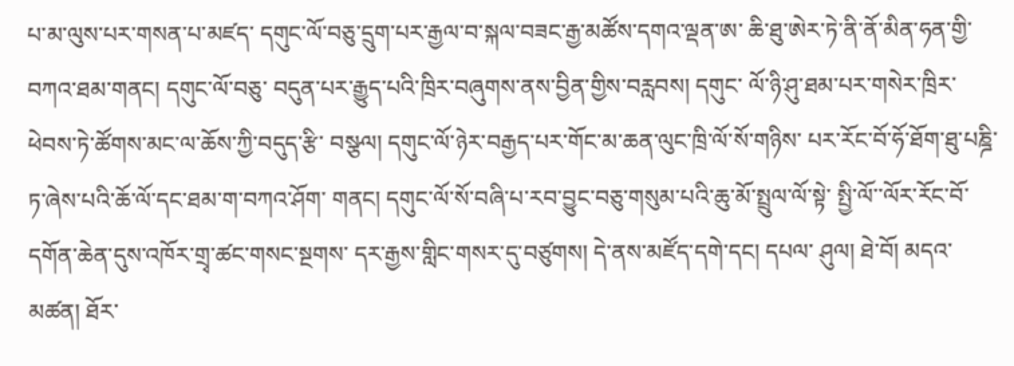པ་མ་ལུས་པར་གསན་པ་མཛད་ དགུང་ལོ་བཅུ་དྲུག་པར་རྒྱལ་བ་སྐལ་བཟང་རྒྱ་མཚོས་དགའ་ལྡན་ཨ་ ཆི་ཐུ་ཨེར་ཏེ་ནི་ནོ་མིན་ཧན་གྱི་བཀའ་ཐམ་གནང། དགུང་ལོ་བཅུ་ བདུན་པར་རྒྱུད་པའི་ཁྲིར་བཞུགས་ནས་བྱིན་གྱིས་བརླབས། དགུང་ ལོ་ཉི་ཤུ་ཐམ་པར་གསེར་ཁྲིར་ཕེབས་ཏེ་ཚོགས་མང་ལ་ཆོས་ཀྱི་བདུད་རྩི་ བསྩལ། དགུང་ལོ་ཉེར་བརྒྱད་པར་གོང་མ་ཆན་ལུང་ཁྲི་ལོ་སོ་གཉིས་ པར་རོང་བོ་ཧོ་ཐོག་ཐུ་པཎྜི་ཏ་ཞེས་པའི་ཆོ་ལོ་དང་ཐམ་ག་བཀའ་ཤོག་ གནང། དགུང་ལོ་སོ་བཞི་པ་རབ་བྱུང་བཅུ་གསུམ་པའི་ཆུ་མོ་སྤྲུལ་ལོ་སྟེ་ སྤྱི་ལོ་་ལོར་རོང་བོ་དགོན་ཆེན་དུས་འཁོར་གྲྭ་ཚང་གསང་སྔགས་ དར་རྒྱས་གླིང་གསར་དུ་བཙུགས། དེ་ནས་མཛོད་དགེ་དང། དཔལ་ ཤུལ། ཐེ་བོ། མདའ་མཚན། ཐོར་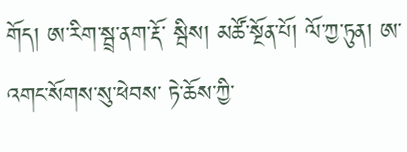གོད། ཨ་རིག་སྦྲ་ནག་རྡོ་ སྦིས། མཚོ་སྔོན་པོ། ལོ་ཀྱ་ཏུན། ཨ་འགང་སོགས་སུ་ཕེབས་ ཏེ་ཆོས་ཀྱི་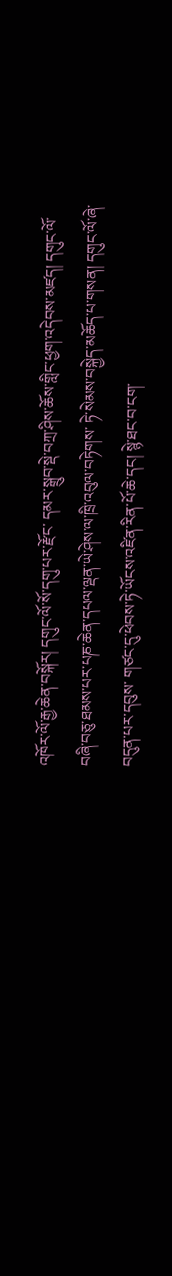འཁོར་ལོ་རྒྱ་ཆེན་བསྐོར། དགུང་ལོ་སོ་དགུ་པར་རྫོང་ དམར་སྒྲུབ་སྡེ་བཀྲ་ཤིས་ཆོས་གླིང་ཕྱག་འདེབས་མཛད། དགུང་ལོ་ བཞི་བཅུ་ཐམས་པར་པཎ་ཆེན་དཔལ་ལྡན་ཡེ་ཤེས་ལ་ཁྲི་འབུལ་བཏེགས་ ཏེ་སེམས་བསྐྱེད་མཆོད་པ་གསན། དགུང་ལོ་ཞེ་བདུན་པར་དབུས་ གཙང་དུ་ཕེབས་ཏེ་ཡོངས་འཛིན་རིན་པོ་ཆེ་དང། སྙེ་ཐང་བ་ངག་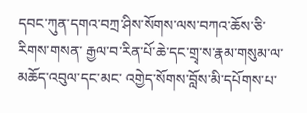དབང་ཀུན་དགའ་བཀྲ་ཤིས་སོགས་ལས་བཀའ་ཆོས་ཅི་རིགས་གསན་ རྒྱལ་བ་རིན་པོ་ཆེ་དང་གྲྭ་ས་རྣམ་གསུམ་ལ་མཆོད་འབུལ་དང་མང་ འགྱེད་སོགས་བློས་མི་དཔོགས་པ་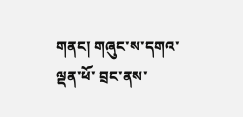གནང། གཞུང་ས་དགའ་ལྡན་ཕོ་ བྲང་ནས་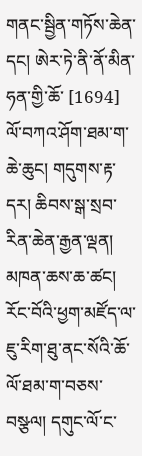གནང་སྦྱིན་གཏོས་ཆེན་དང། ཨེར་ཏེ་ནི་ནོ་མིན་ཧན་གྱི་ཆོ་ [1694] ལོ་བཀའ་ཤོག་ཐམ་ག་ཆེ་ཆུང། གདུགས་རྟ་དར། ཆིབས་སྒ་སྲབ་ རིན་ཆེན་རྒྱན་ལྡན། མཁན་ཆས་ཆ་ཚང། རོང་བོའི་ཕྱག་མཛོད་ལ་ ཇུ་རིག་ཐུ་ནང་སོའི་ཆོ་ལོ་ཐམ་ག་བཅས་བསྩལ། དགུང་ལོ་ང་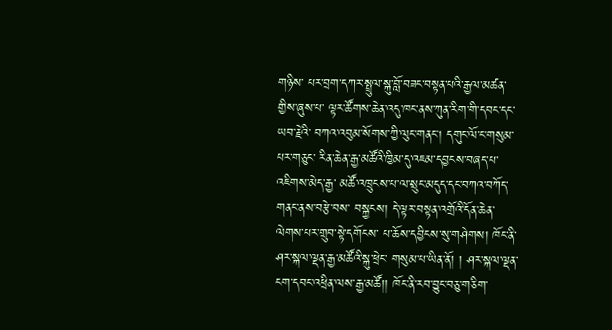གཉིས་ པར་བྲག་དཀར་སྤྲུལ་སྐུ་བློ་བཟང་བསྟན་པའི་རྒྱལ་མཚན་གྱིས་ཞུས་པ་ ལྟར་ཚོགས་ཆེན་འདུ་ཁང་ནས་ཀུན་རིག་གི་དབང་དང་ཡབ་རྗེའི་ བཀའ་འབུམ་སོགས་ཀྱི་ལུང་གནང། དགུང་ལོ་ང་གསུམ་པར་གཅུང་ རིན་ཆེན་རྒྱ་མཚོའི་ཁྱིམ་དུ་འཇམ་དབྱངས་བཞད་པ་འཇིགས་མེད་རྒྱ་ མཚོ་འཁྲུངས་པ་ལ་སྲུང་མདུད་དང་བཀའ་བཀོད་གནང་ནས་བརྩེ་བས་ བསྐྱངས། དེ་ལྟར་བསྟན་འགྲོའི་དོན་ཆེན་ལེགས་པར་གྲུབ་སྟེ་དགོངས་ པ་ཆོས་དབྱིངས་སུ་གཤེགས། ཁོང་ནི་ཤར་སྐལ་ལྡན་རྒྱ་མཚོའི་སྐུ་ཕྲེང་ གསུམ་པ་ཡིན་ནོ། ། ཤར་སྐལ་ལྡན་ངག་དབང་འཕྲིན་ལས་རྒྱ་མཚོ།། ཁོང་ནི་རབ་བྱུང་བཅུ་གཅིག་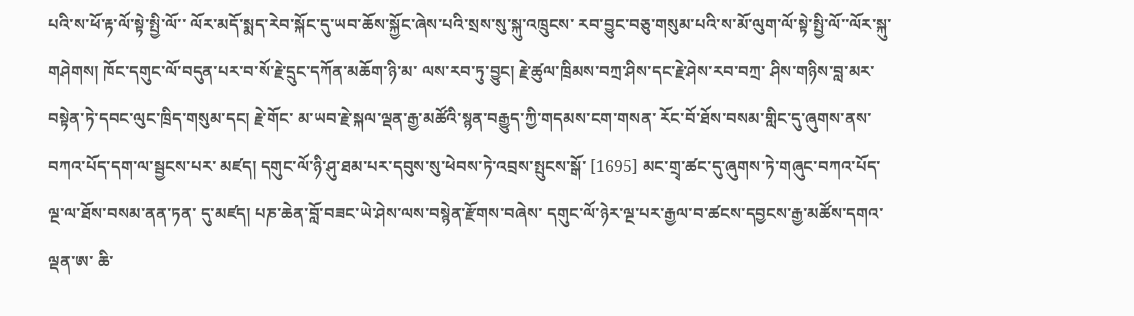པའི་ས་ཕོ་རྟ་ལོ་སྟེ་སྤྱི་ལོ་་ ལོར་མདོ་སྨད་རེབ་སྐོང་དུ་ཡབ་ཆོས་སྐྱོང་ཞེས་པའི་སྲས་སུ་སྐུ་འཁྲུངས་ རབ་བྱུང་བཅུ་གསུམ་པའི་ས་མོ་ལུག་ལོ་སྟེ་སྤྱི་ལོ་་ལོར་སྐུ་ གཤེགས། ཁོང་དགུང་ལོ་བདུན་པར་བ་སོ་རྗེ་དྲུང་དཀོན་མཆོག་ཉི་མ་ ལས་རབ་ཏུ་བྱུང། རྗེ་ཚུལ་ཁྲིམས་བཀྲ་ཤིས་དང་རྗེ་ཤེས་རབ་བཀྲ་ ཤིས་གཉིས་བླ་མར་བསྟེན་ཏེ་དབང་ལུང་ཁྲིད་གསུམ་དང། རྗེ་གོང་ མ་ཡབ་རྗེ་སྐལ་ལྡན་རྒྱ་མཚོའི་སྙན་བརྒྱུད་ཀྱི་གདམས་ངག་གསན་ རོང་བོ་ཐོས་བསམ་གླིང་དུ་ཞུགས་ནས་བཀའ་པོད་དག་ལ་སྦྱངས་པར་ མཛད། དགུང་ལོ་ཉི་ཤུ་ཐམ་པར་དབུས་སུ་ཕེབས་ཏེ་འབྲས་སྤུངས་སྒོ་ [1695] མང་གྲྭ་ཚང་དུ་ཞུགས་ཏེ་གཞུང་བཀའ་པོད་ལྔ་ལ་ཐོས་བསམ་ནན་ཏན་ དུ་མཛད། པཎ་ཆེན་བློ་བཟང་ཡེ་ཤེས་ལས་བསྙེན་རྫོགས་བཞེས་ དགུང་ལོ་ཉེར་ལྔ་པར་རྒྱལ་བ་ཚངས་དབྱངས་རྒྱ་མཚོས་དགའ་ལྡན་ཨ་ ཆི་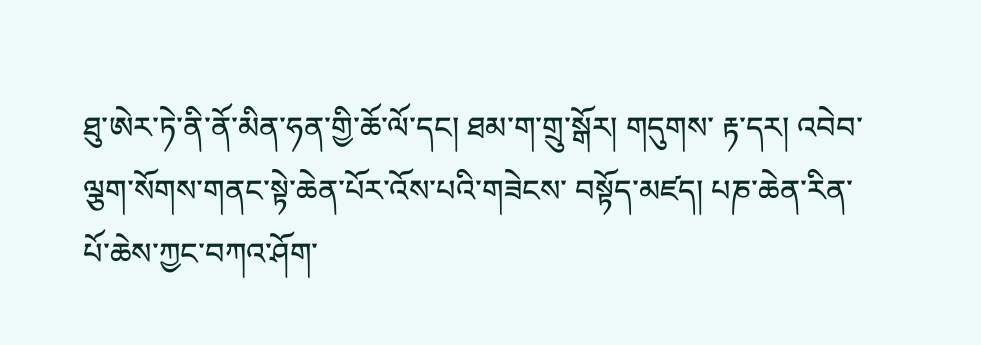ཐུ་ཨེར་ཏེ་ནི་ནོ་མིན་ཧན་གྱི་ཆོ་ལོ་དང། ཐམ་ག་གྲུ་སྒོར། གདུགས་ རྟ་དར། འབེབ་ལྕག་སོགས་གནང་སྟེ་ཆེན་པོར་འོས་པའི་གཟེངས་ བསྟོད་མཛད། པཎ་ཆེན་རིན་པོ་ཆེས་ཀྱང་བཀའ་ཤོག་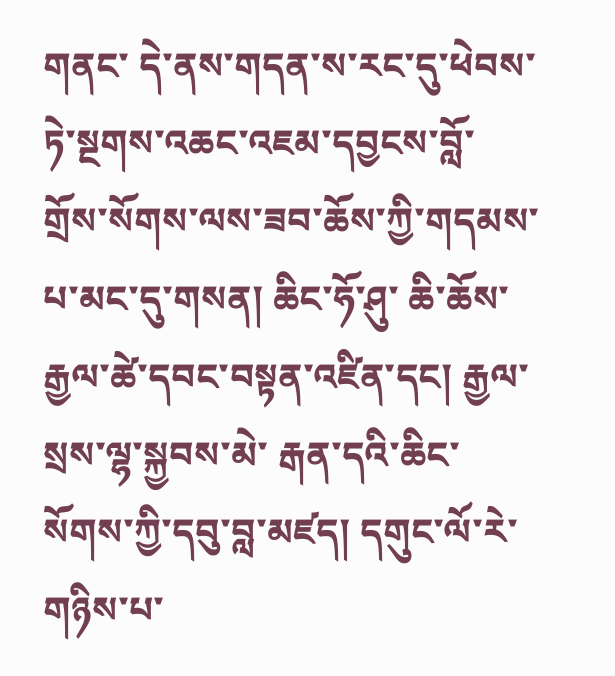གནང་ དེ་ནས་གདན་ས་རང་དུ་ཕེབས་ཏེ་སྔགས་འཆང་འཇམ་དབྱངས་བློ་ གྲོས་སོགས་ལས་ཟབ་ཆོས་ཀྱི་གདམས་པ་མང་དུ་གསན། ཆིང་ཧོ་ཤུ་ ཆི་ཆོས་རྒྱལ་ཚེ་དབང་བསྟན་འཛིན་དང། རྒྱལ་སྲས་ལྷ་སྐྱབས་མེ་ རྒན་དའི་ཆིང་སོགས་ཀྱི་དབུ་བླ་མཛད། དགུང་ལོ་རེ་གཉིས་པ་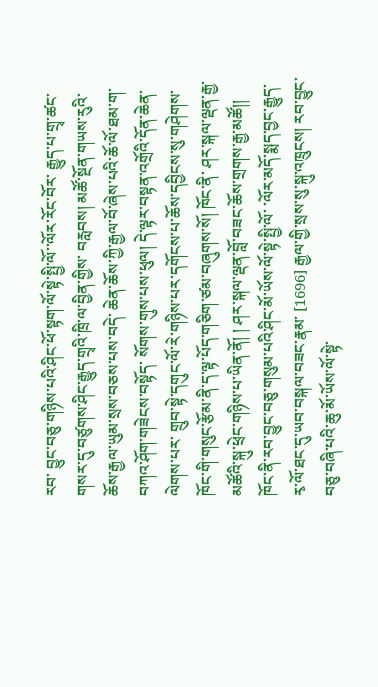རབ་ བྱུང་བཅུ་གཉིས་པའི་ཤིང་ཕོ་སྟག་ལོ་སྟེ་སྤྱི་ལོ་་ལོར་རོང་བོར་ རྒྱུད་པ་གྲྭ་ཚང་གསར་དུ་བཙུགས་ཤིང་རྒྱུད་གྲྭའི་ཁྲི་ལ་བྱིན་གྱིས་ བརླབས། མཚོ་སྔོན་གཡས་རུའི་ཆོས་རྒྱལ་ཡུམ་སྲས་བཅས་པས་བདེ་ ཆེན་ཆོས་ཀྱི་རྒྱལ་བོ་ཞེས་པའི་ཆོ་ལོ་ཐམ་ག་བཀའ་ཤོག་གཟེངས་བསྟོད་ སོགས་གུས་པས་ཕུལ། དེ་ལྟར་བསྟན་འགྲོའི་དོན་ཆེན་ལེགས་པར་ གྲུབ་སྟེ་དགུང་ལོ་རེ་གཉིས་པར་དགོངས་པ་ཆོས་དབྱིངས་སུ་གཤེགས་ ཁོང་གི་གསུང་རྩོམ་ནི་ད་ལྟ་པོད་གཅིག་ཙམ་བཞུགས་སོ། ཁོང་ནི་ ཤར་སྐལ་ལྡན་རྒྱ་མཚོའི་སྐུ་ཕྲེང་གཉིས་པ་ཡིན་ནོ། ། ཤར་སྐལ་ལྡན་བློ་བཟང་ཆོས་གྲགས་རྒྱ་མཚོ།། ཁོང་ནི་རབ་བྱུང་བཅུ་གསུམ་པའི་ཤིང་མོ་ཡོས་ལོ་སྟེ་སྤྱི་ལོ་ ་ལོར་མདོ་སྨད་བྱང་རྒྱུད་རྭ་ལོ་ཐང་དུ་ཡབ་བསྐལ་བཟང་རྣམ་ [1696] རྒྱལ་གྱི་སྲས་སུ་སྐུ་འཁྲུངས། རབ་བྱུང་བཅུ་བཞི་པའི་ཆུ་མོ་ཡོས་ལོ་སྟེ་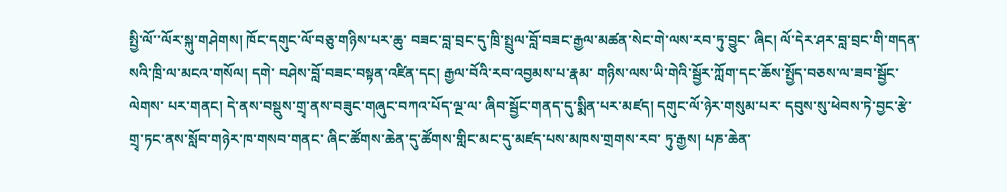སྤྱི་ལོ་་ལོར་སྐུ་གཤེགས། ཁོང་དགུང་ལོ་བཅུ་གཉིས་པར་ཆུ་ བཟང་བླ་བྲང་དུ་ཁྲི་སྤྲུལ་བློ་བཟང་རྒྱལ་མཚན་སེང་གེ་ལས་རབ་ཏུ་བྱུང་ ཞིང། ལོ་དེར་ཤར་བླ་བྲང་གི་གདན་སའི་ཁྲི་ལ་མངའ་གསོལ། དགེ་ བཤེས་བློ་བཟང་བསྟན་འཛིན་དང། རྒྱལ་བོའི་རབ་འབྱམས་པ་རྣམ་ གཉིས་ལས་ཡི་གེའི་སྦྱོར་ཀློག་དང་ཆོས་སྤྱོད་བཅས་ལ་ཟབ་སྦྱོང་ལེགས་ པར་གནང། དེ་ནས་བསྡུས་གྲྭ་ནས་བཟུང་གཞུང་བཀའ་པོད་ལྔ་ལ་ ཞིབ་སྦྱོང་གནད་དུ་སྨིན་པར་མཛད། དགུང་ལོ་ཉེར་གསུམ་པར་ དབུས་སུ་ཕེབས་ཏེ་བྱང་རྩེ་གྲྭ་ཏང་ནས་སློབ་གཉེར་ཁ་གསབ་གནང་ ཞིང་ཚོགས་ཆེན་དུ་ཚོགས་གླིང་མང་དུ་མཛད་པས་མཁས་གྲགས་རབ་ ཏུ་རྒྱས། པཎ་ཆེན་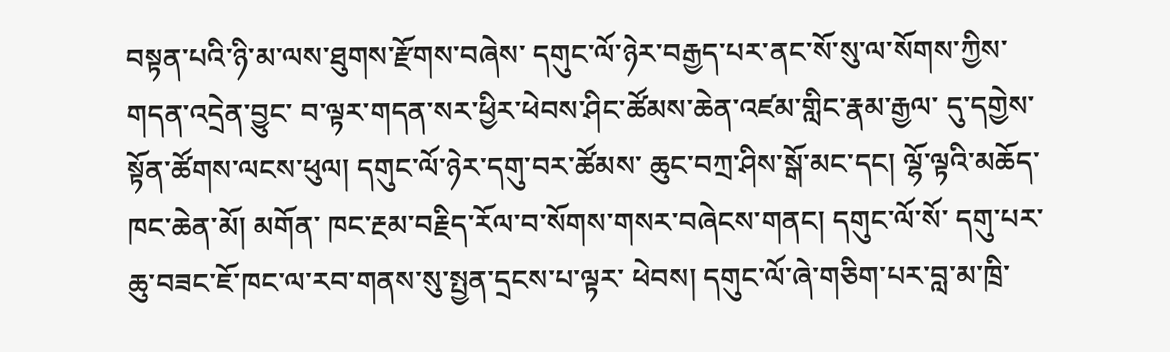བསྟན་པའི་ཉི་མ་ལས་ཐུགས་རྫོགས་བཞེས་ དགུང་ལོ་ཉེར་བརྒྱད་པར་ནང་སོ་སུ་ལ་སོགས་ཀྱིས་གདན་འདྲེན་བྱུང་ བ་ལྟར་གདན་སར་ཕྱིར་ཕེབས་ཤིང་ཚོམས་ཆེན་འཛམ་གླིང་རྣམ་རྒྱལ་ དུ་དགྱེས་སྟོན་ཚོགས་ལངས་ཕུལ། དགུང་ལོ་ཉེར་དགུ་བར་ཚོམས་ ཆུང་བཀྲ་ཤིས་སྒོ་མང་དང། ལྷོ་ལྟའི་མཆོད་ཁང་ཆེན་མོ། མགོན་ ཁང་རྔམ་བརྗིད་རོལ་བ་སོགས་གསར་བཞེངས་གནང། དགུང་ལོ་སོ་ དགུ་པར་ཆུ་བཟང་ཇོ་ཁང་ལ་རབ་གནས་སུ་སྤྱན་དྲངས་པ་ལྟར་ ཕེབས། དགུང་ལོ་ཞེ་གཅིག་པར་བླ་མ་ཁྲི་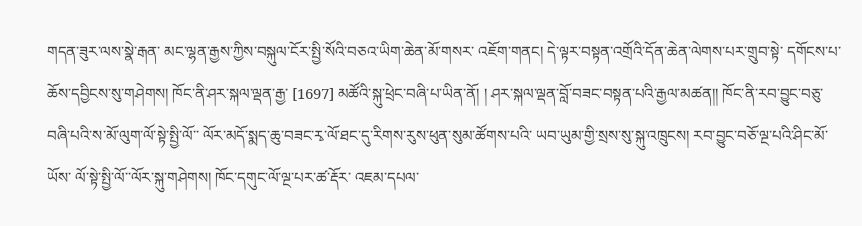གདན་ཟུར་ལས་སྣེ་རྒན་ མང་ལྷན་རྒྱས་ཀྱིས་བསྐུལ་ངོར་སྤྱི་སོའི་བཅའ་ཡིག་ཆེན་མོ་གསར་ འཇོག་གནང། དེ་ལྟར་བསྟན་འགྲོའི་དོན་ཆེན་ལེགས་པར་གྲུབ་སྟེ་ དགོངས་པ་ཆོས་དབྱིངས་སུ་གཤེགས། ཁོང་ནི་ཤར་སྐལ་ལྡན་རྒྱ་ [1697] མཚོའི་སྐུ་ཕྲེང་བཞི་པ་ཡིན་ནོ། ། ཤར་སྐལ་ལྡན་བློ་བཟང་བསྟན་པའི་རྒྱལ་མཚན།། ཁོང་ནི་རབ་བྱུང་བཅུ་བཞི་པའི་ས་མོ་ལུག་ལོ་སྟེ་སྤྱི་ལོ་་ ལོར་མདོ་སྨད་ཆུ་བཟང་རྭ་ལོ་ཐང་དུ་རིགས་རུས་ཕུན་སུམ་ཚོགས་པའི་ ཡབ་ཡུམ་གྱི་སྲས་སུ་སྐུ་འཁྲུངས། རབ་བྱུང་བཅོ་ལྔ་པའི་ཤིང་མོ་ཡོས་ ལོ་སྟེ་སྤྱི་ལོ་་ལོར་སྐུ་གཤེགས། ཁོང་དགུང་ལོ་ལྔ་པར་ཚ་རྡོར་ འཇམ་དཔལ་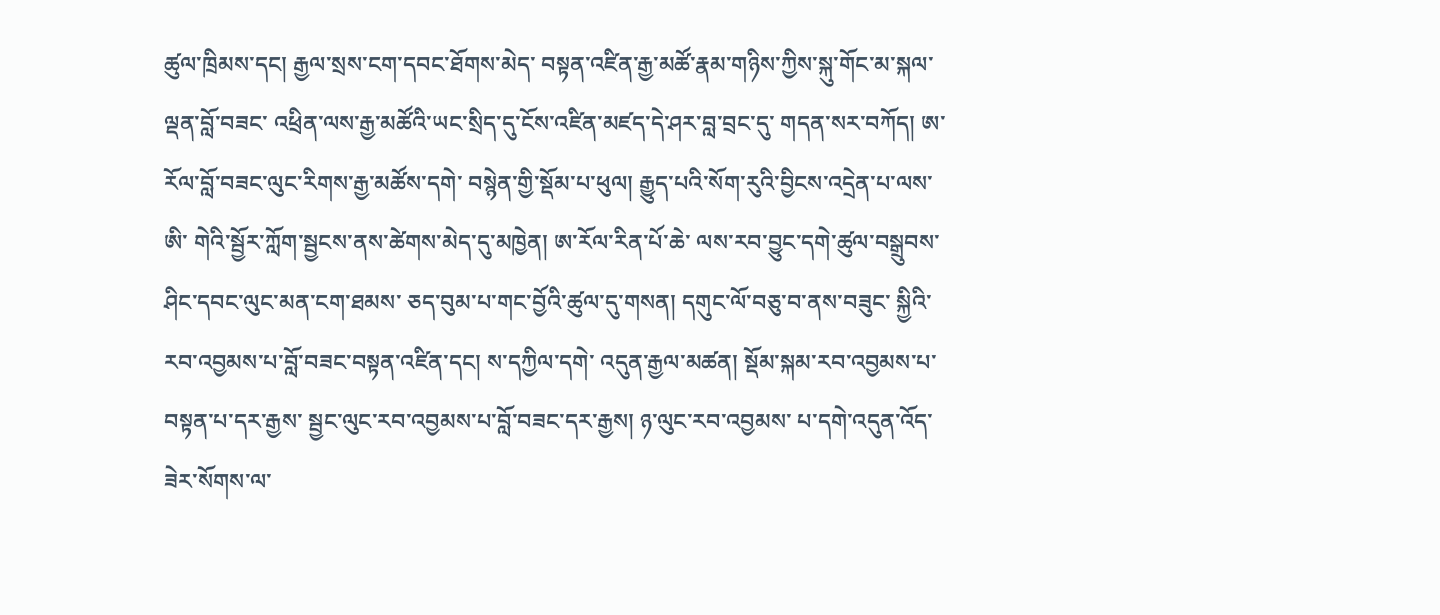ཚུལ་ཁྲིམས་དང། རྒྱལ་སྲས་ངག་དབང་ཐོགས་མེད་ བསྟན་འཛིན་རྒྱ་མཚོ་རྣམ་གཉིས་ཀྱིས་སྐུ་གོང་མ་སྐལ་ལྡན་བློ་བཟང་ འཕྲིན་ལས་རྒྱ་མཚོའི་ཡང་སྲིད་དུ་ངོས་འཛིན་མཛད་དེ་ཤར་བླ་བྲང་དུ་ གདན་སར་བཀོད། ཨ་རོལ་བློ་བཟང་ལུང་རིགས་རྒྱ་མཚོས་དགེ་ བསྙེན་གྱི་སྡོམ་པ་ཕུལ། རྒྱུད་པའི་སོག་རུའི་བྱིངས་འདྲེན་པ་ལས་ཨི་ གེའི་སྦྱོར་ཀློག་སྦྱངས་ནས་ཚེགས་མེད་དུ་མཁྱེན། ཨ་རོལ་རིན་པོ་ཆེ་ ལས་རབ་བྱུང་དགེ་ཚུལ་བསྒྲུབས་ཤིང་དབང་ལུང་མན་ངག་ཐམས་ ཅད་བུམ་པ་གང་བྱོའི་ཚུལ་དུ་གསན། དགུང་ལོ་བཅུ་བ་ནས་བཟུང་ སྐྱིའི་རབ་འབྱམས་པ་བློ་བཟང་བསྟན་འཛིན་དང། ས་དཀྱིལ་དགེ་ འདུན་རྒྱལ་མཚན། སྡོམ་སྐམ་རབ་འབྱམས་པ་བསྟན་པ་དར་རྒྱས་ སྦྱང་ལུང་རབ་འབྱམས་པ་བློ་བཟང་དར་རྒྱས། ཉ་ལུང་རབ་འབྱམས་ པ་དགེ་འདུན་འོད་ཟེར་སོགས་ལ་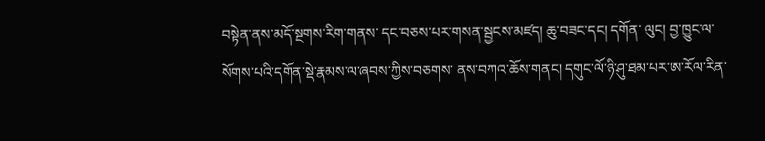བསྟེན་ནས་མདོ་སྔགས་རིག་གནས་ དང་བཅས་པར་གསན་སྦྱངས་མཛད། ཆུ་བཟང་དང། དགོན་ ལུང། བྱ་ཁྱུང་ལ་སོགས་པའི་དགོན་སྡེ་རྣམས་ལ་ཞབས་ཀྱིས་བཅགས་ ནས་བཀའ་ཆོས་གནང། དགུང་ལོ་ཉི་ཤུ་ཐམ་པར་ཨ་རོལ་རིན་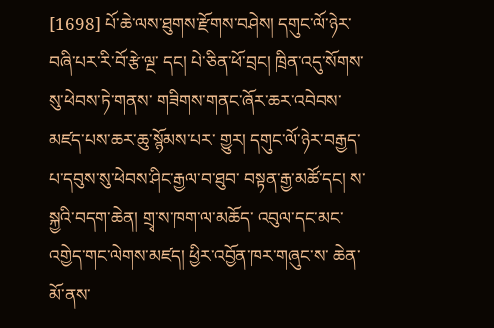[1698] པོ་ཆེ་ལས་ཐུགས་རྫོགས་བཤེས། དགུང་ལོ་ཉེར་བཞི་པར་རི་བོ་རྩེ་ལྔ་ དང། པེ་ཅིན་ཕོ་བྲང། ཁྲིན་འདུ་སོགས་སུ་ཕེབས་ཏེ་གནས་ གཟིགས་གནང་ཞོར་ཆར་འབེབས་མཛད་པས་ཆར་ཆུ་སྙོམས་པར་ གྱུར། དགུང་ལོ་ཉེར་བརྒྱད་པ་དབུས་སུ་ཕེབས་ཤིང་རྒྱལ་བ་ཐུབ་ བསྟན་རྒྱ་མཚོ་དང། ས་སྐྱའི་བདག་ཆེན། གྲྭ་ས་ཁག་ལ་མཆོད་ འབུལ་དང་མང་འགྱེད་གང་ལེགས་མཛད། ཕྱིར་འབྱོན་ཁར་གཞུང་ས་ ཆེན་མོ་ནས་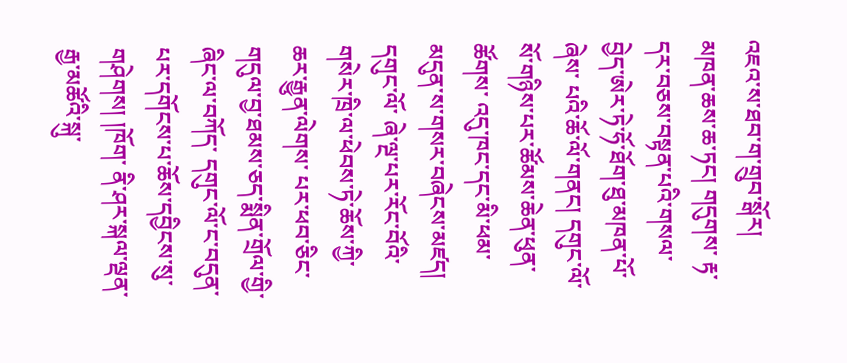འཇའ་ས་ཐབ་ག་གྲུབ་སྒོར། མཁན་ཆས་ཆ་ཏང། གདུགས་ རྟ་དར་བཅས་བསྟན་པའི་གསལ་བྱེད་ཨེར་ཏེ་ཧོ་ཐོག་ཐུ་མཁན་པོ་ཞེས་ པའི་ཆོ་ལོ་གནང། དགུང་ལོ་སོ་གཉིས་པར་ཚོམས་ཆེན་ཕུན་ཚོགས་ འདུ་ཁང་དང་མི་ཕམ་མདུན་ས་གསར་བཞེངས་མཛད། དགུང་ལོ་ ཞེ་ལྔ་པར་རོང་བོའི་གསེར་ཁྲི་ལ་ཕེབས་ཏེ་ཆོས་ཀྱི་ཆར་རྒྱུན་ལེགས་ པར་ཕབ་ཅིང་གདུལ་བྱ་ཐམས་ཅད་སྨིན་གྲོལ་གྱི་ཞིང་ལ་བཀོད་ དགུང་ལོ་ང་བདུན་པར་དགོངས་པ་ཆོས་དབྱིངས་སུ་གཤེགས། །ཁོག་ ནི་ཤར་སྐལ་ལྡན་རྒྱ་མཚོའི་སྐུ་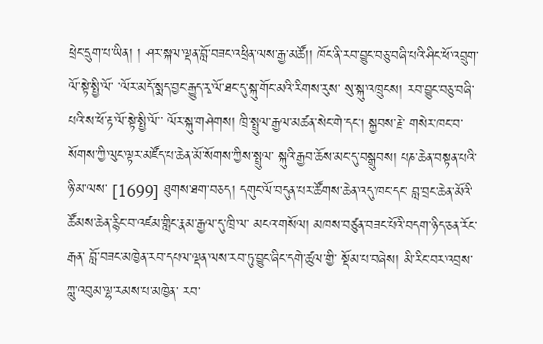ཕྲེང་དྲུག་པ་ཡིན། ། ཤར་སྐལ་ལྡན་བློ་བཟང་འཕྲིན་ལས་རྒྱ་མཚོ།། ཁོང་ནི་རབ་བྱུང་བཅུ་བཞི་པའི་ཤིང་ཕོ་འབྲུག་ལོ་སྟེ་སྤྱི་ལོ་ ་ལོར་མདོ་སྨད་བྱང་རྒྱུད་རྭ་ལོ་ཐང་དུ་སྐུ་གོང་མའི་རིགས་རུས་ སུ་སྐུ་འཁྲུངས། རབ་བྱུང་བཅུ་བཞི་པའི་ས་ཕོ་རྟ་ལོ་སྟེ་སྤྱི་ལོ་་ ལོར་སྐུ་གཤེགས། ཁྲི་སྤྲུལ་རྒྱལ་མཚན་སེང་གེ་དང། སྐྱབས་རྗེ་ གསེར་ཁང་བ་སོགས་ཀྱི་ལུང་ལྟར་མཛོད་པ་ཆེན་མོ་སོགས་ཀྱིས་སྤྲུལ་ སྐུའི་རྒྱབ་ཆོས་མང་དུ་བསྒྲུབས། པཎ་ཆེན་བསྟན་པའི་ཉི་མ་ལས་ [1699] ཐུགས་ཐག་བཅད། དགུང་ལོ་བདུན་པར་ཚོགས་ཆེན་འདུ་ཁང་དང་ བླ་བྲང་ཆེན་མོའི་ཚོམས་ཆེན་རྙིང་བ་འཛམ་གླིང་རྣམ་རྒྱལ་དུ་ཁྲི་ལ་ མངའ་གསོལ། མཁས་བཙུན་བཟང་པོའི་བདག་ཉིད་ཅན་རོང་རྒན་ བློ་བཟང་མཁྱེན་རབ་དཔལ་ལྡན་ལས་རབ་ཏུ་བྱུང་ཞིང་དགེ་ཚུལ་གྱི་ སྡོམ་པ་བཞེས། མི་རིང་བར་འབྲས་ཀླུ་འབུམ་ལྷ་རམས་པ་མཁྱེན་ རབ་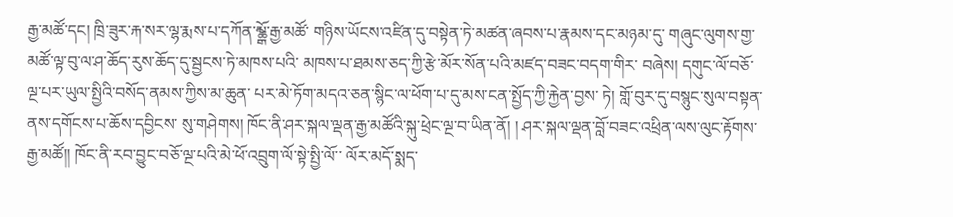རྒྱ་མཚོ་དང། ཁྲི་ཟུར་རྐ་སར་ལྷ་རྨས་པ་དཀོན་མྖྒོ་རྒྱ་མཚོ་ གཉིས་ཡོངས་འཛིན་དུ་བསྟེན་ཏེ་མཚན་ཞབས་པ་རྣམས་དང་མཉམ་དུ་ གཞུང་ལུགས་གྱ་མཚོ་ལྟ་བུ་ལ་ཤ་ཆོད་རུས་ཆོད་དུ་སྦྱངས་ཏེ་མཁས་པའི་ མཁས་པ་ཐམས་ཅད་ཀྱི་རྩེ་མོར་སོན་པའི་མཛད་བཟང་བདག་གིར་ བཞེས། དགུང་ལོ་བཅོ་ལྔ་པར་ཡུལ་སྤྱིའི་བསོད་ནམས་ཀྱིས་མ་ཆུན་ པར་མེ་ཏོག་མདའ་ཅན་སྙིང་ལ་ཕོག་པ་དུ་མས་ངན་སྤྱོད་ཀྱི་རྐྱེན་བྱས་ ཏེ། གློ་བུར་དུ་བསྙུང་སུལ་བསྟན་ནས་དགོངས་པ་ཆོས་དབྱིངས་ སུ་གཤེགས། ཁོང་ནི་ཤར་སྐལ་ལྡན་རྒྱ་མཚོའི་སྐུ་ཕྲེང་ལྔ་བ་ཡིན་ནོ། ། ཤར་སྐལ་ལྡན་བློ་བཟང་འཕྲིན་ལས་ལུང་རྟོགས་རྒྱ་མཚོ།། ཁོང་ནི་རབ་བྱུང་བཅོ་ལྔ་པའི་མེ་ཕོ་འབྲུག་ལོ་སྟེ་སྤྱི་ལོ་་ ལོར་མདོ་སྨད་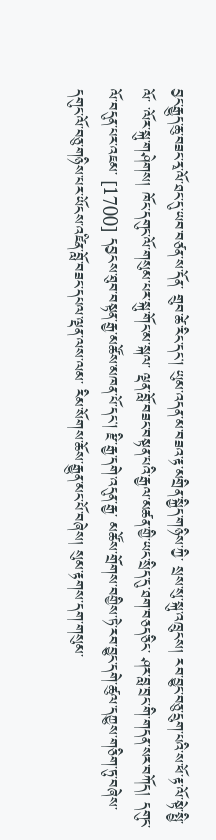བྱང་རྒྱུད་ཆུ་བཟང་རྭ་ལོ་ཐང་དུ་ཡབ་བཙན་ས་དོན་ གྲུབ་ཚེ་རིང་དང། ཡུམ་འདན་མ་བཟའ་རྟ་མགྲིན་སྐྱིད་གཉིས་ཀྱི་ སྲས་སུ་སྐུ་འཁྲུངས། རབ་བྱུང་བཅུ་དྲུག་པའི་ས་ཕོ་རྟ་ལོ་སྟེ་སྤྱི་ལོ་ ་ལོར་སྐུ་གཤེགས། ཁོང་དགུང་ལོ་གསུམ་པར་སྐུ་གོང་མ་སྐལ་ ལྡན་བློ་བཟང་བསྟན་པའི་རྒྱལ་མཚན་གྱི་ཡང་སྲིད་དུ་ཐག་བཅད་ཅིང་ ཤར་བླ་བྲང་གི་གདན་སར་བཀོད། དགུང་ལོ་བདུན་པར་འཇམ་ [1700] དབྱངས་ཐུབ་བསྟན་རྒྱ་མཚོས་མཁན་པོ་དང། རྫི་རྒྱ་དགེ་འདུན་རྒྱ་ མཚོས་གྲོགས་བགྱིས་ཏེ་རབ་བྱུང་དགེ་ཚུལ་དཀྱུས་གཅིག་ཏུ་བཞེས་ དགུང་ལོ་བཅུ་གཉིས་པར་ཡོངས་འཛིན་བློ་བཟང་དཔལ་ལྡན་ལས་ལམ་ རིམ་སོགས་ཆོས་རྒྱུན་མང་པོ་བཞེས། སུམ་རྟགས་དག་གསུམ་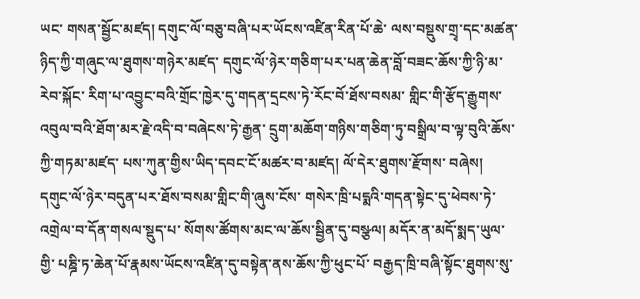ཡང་ གསན་སྦྱོང་མཛད། དགུང་ལོ་བཅུ་བཞི་པར་ཡོངས་འཛིན་རིན་པོ་ཆེ་ ལས་བསྡུས་གྲྭ་དང་མཚན་ཉིད་ཀྱི་གཞུང་ལ་ཐུགས་གཉེར་མཛད་ དགུང་ལོ་ཉེར་གཅིག་པར་པན་ཆེན་བློ་བཟང་ཆོས་ཀྱི་ཉི་མ་རེབ་སྐོང་ རིག་པ་འབྱུང་བའི་གྲོང་ཁྱེར་དུ་གདན་དྲངས་ཏེ་རོང་བོ་ཐོས་བསམ་ གླིང་གི་རྩོད་རྒྱུགས་འབུལ་བའི་ཐོག་མར་རྗེ་འདི་བ་བཞེངས་ཏེ་རྒྱན་ དྲུག་མཆོག་གཉིས་གཅིག་ཏུ་བསྒྲིལ་བ་ལྟ་བུའི་ཆོས་ཀྱི་གཏམ་མཛད་ པས་ཀུན་གྱིས་ཡིད་དབང་ངོ་མཚར་བ་མཛད། ལོ་དེར་ཐུགས་རྫོགས་ བཞེས། དགུང་ལོ་ཉེར་བདུན་པར་ཐོས་བསམ་གླིང་གི་ཞུས་ངོས་ གསེར་ཁྲི་པདྨའི་གདན་སྟེང་དུ་ཕེབས་ཏེ་འགྲེལ་བ་དོན་གསལ་སྡུད་པ་ སོགས་ཚོགས་མང་ལ་ཆོས་སྦྱིན་དུ་བསྩལ། མདོར་ན་མདོ་སྨད་ཡུལ་གྱི་ པཎྜི་ཏ་ཆེན་པོ་རྣམས་ཡོངས་འཛིན་དུ་བསྟེན་ནས་ཆོས་ཀྱི་ཕུང་པོ་ བརྒྱད་ཁྲི་བཞི་སྟོང་ཐུགས་སུ་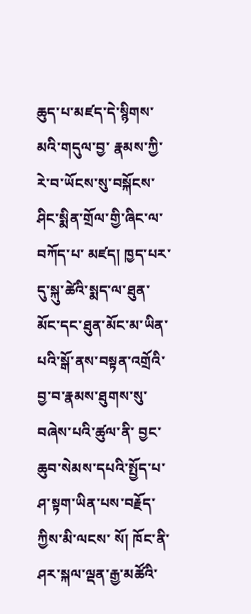ཆུད་པ་མཛད་དེ་སྙིགས་མའི་གདུལ་བྱ་ རྣམས་ཀྱི་རེ་བ་ཡོངས་སུ་བསྐོངས་ཤིང་སྨིན་གྲོལ་གྱི་ཞིང་ལ་བཀོད་པ་ མཛད། ཁྱད་པར་དུ་སྐུ་ཚེའི་སྨད་ལ་ཐུན་མོང་དང་ཐུན་མོང་མ་ཡིན་ པའི་སྒོ་ནས་བསྟན་འགྲོའི་བྱ་བ་རྣམས་ཐུགས་སུ་བཞེས་པའི་ཚུལ་ནི་ བྱང་ཆུབ་སེམས་དཔའི་སྤྱོད་པ་ཤ་སྟག་ཡིན་པས་བརྗོད་ཀྱིས་མི་ལངས་ སོ། ཁོང་ནི་ཤར་སྐལ་ལྡན་རྒྱ་མཚོའི་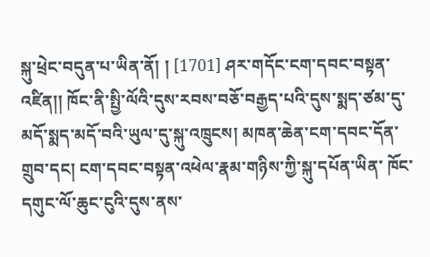སྐུ་ཕྲེང་བདུན་པ་ཡིན་ནོ། ། [1701] ཤར་གདོང་ངག་དབང་བསྟན་འཛིན།། ཁོང་ནི་སྤྱི་ལོའི་དུས་རབས་བཅོ་བརྒྱད་པའི་དུས་སྨད་ཙམ་དུ་ མདོ་སྨད་མདོ་བའི་ཡུལ་དུ་སྐུ་འཁྲུངས། མཁན་ཆེན་ངག་དབང་དོན་ གྲུབ་དང། ངག་དབང་བསྟན་འཕེལ་རྣམ་གཉིས་ཀྱི་སྐུ་དཔོན་ཡིན་ ཁོང་དགུང་ལོ་ཆུང་ངུའི་དུས་ནས་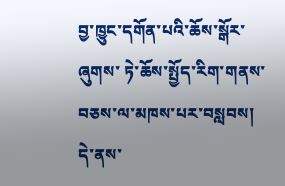བྱ་ཁྱུང་དགོན་པའི་ཆོས་སྒོར་ཞུགས་ ཏེ་ཆོས་སྤྱོད་རིག་གནས་བཅས་ལ་མཁས་པར་བསླབས། དེ་ནས་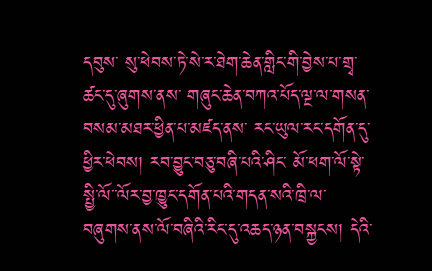དབུས་ སུ་ཕེབས་ཏེ་སེ་ར་ཐེག་ཆེན་གླིང་གི་བྱེས་པ་གྲྭ་ཚང་དུ་ཞུགས་ནས་ གཞུང་ཆེན་བཀའ་པོད་ལྔ་ལ་གསན་བསམ་མཐར་ཕྱིན་པ་མཛད་ནས་ རང་ཡུལ་རང་དགོན་དུ་ཕྱིར་ཕེབས། རབ་བྱུང་བཅུ་བཞི་པའི་ཤིང་ མོ་ཕག་ལོ་སྟེ་སྤྱི་ལོ་་ལོར་བྱ་ཁྱུང་དགོན་པའི་གདན་སའི་ཁྲི་ལ་ བཞུགས་ནས་ལོ་བཞིའི་རིང་དུ་འཆད་ཉན་བསྐྱངས། དེའི་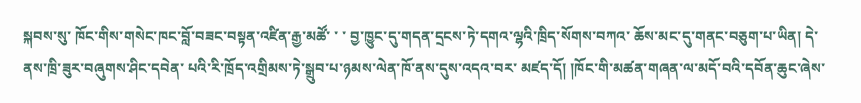སྐབས་སུ་ ཁོང་གིས་གསེང་ཁང་བློ་བཟང་བསྟན་འཛིན་རྒྱ་མཚོ་ ་ ་ བྱ་ཁྱུང་དུ་གདན་དྲངས་ཏེ་དགའ་ལྷའི་ཁྲིད་སོགས་བཀའ་ ཆོས་མང་དུ་གནང་བཅུག་པ་ཡིན། དེ་ནས་ཁྲི་ཟུར་བཞུགས་ཤིང་དབེན་ པའི་རི་ཁྲོད་འགྲིམས་ཏེ་སྒྲུབ་པ་ཉམས་ལེན་ཁོ་ནས་དུས་འདའ་བར་ མཛད་དོ། །ཁོང་གི་མཚན་གཞན་ལ་མདོ་བའི་དབོན་ཆུང་ཞེས་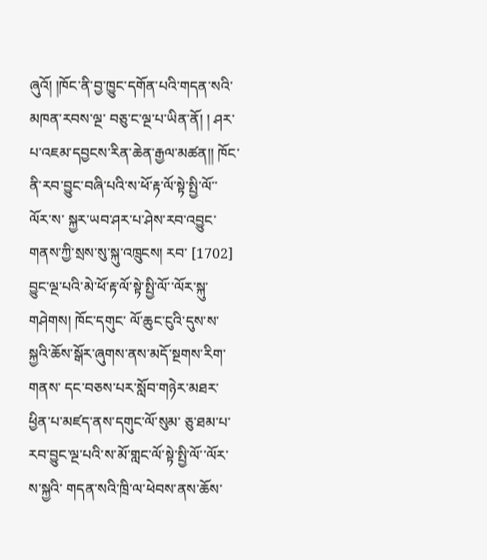ཞུའོ། །ཁོང་ནི་བྱ་ཁྱུང་དགོན་པའི་གདན་སའི་མཁན་རབས་ལྔ་ བཅུ་ང་ལྔ་པ་ཡིན་ནོ། ། ཤར་པ་འཇམ་དབྱངས་རིན་ཆེན་རྒྱལ་མཚན།། ཁོང་ནི་རབ་བྱུང་བཞི་པའི་ས་ཕོ་རྟ་ལོ་སྟེ་སྤྱི་ལོ་་ལོར་ས་ སྐྱར་ཡབ་ཤར་པ་ཤེས་རབ་འབྱུང་གནས་ཀྱི་སྲས་སུ་སྐུ་འཁྲུངས། རབ་ [1702] བྱུང་ལྔ་པའི་མེ་ཕོ་རྟ་ལོ་སྟེ་སྤྱི་ལོ་་ལོར་སྐུ་གཤེགས། ཁོང་དགུང་ ལོ་ཆུང་ངུའི་དུས་ས་སྐྱའི་ཆོས་སྒོར་ཞུགས་ནས་མདོ་སྔགས་རིག་གནས་ དང་བཅས་པར་སློབ་གཉེར་མཐར་ཕྱིན་པ་མཛད་ནས་དགུང་ལོ་སུམ་ ཅུ་ཐམ་པ་རབ་བྱུང་ལྔ་པའི་ས་མོ་གླང་ལོ་སྟེ་སྤྱི་ལོ་་ལོར་ས་སྐྱའི་ གདན་སའི་ཁྲི་ལ་ཕེབས་ནས་ཆོས་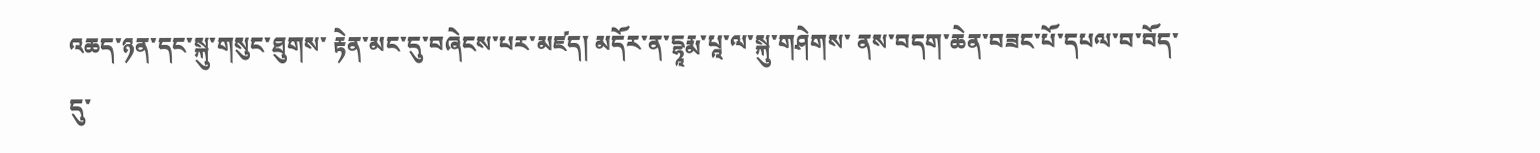འཆད་ཉན་དང་སྐུ་གསུང་ཐུགས་ རྟེན་མང་དུ་བཞེངས་པར་མཛད། མདོར་ན་དྷཱརྨ་པཱ་ལ་སྐུ་གཤེགས་ ནས་བདག་ཆེན་བཟང་པོ་དཔལ་བ་བོད་དུ་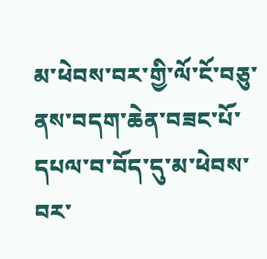མ་ཕེབས་བར་གྱི་ལོ་ངོ་བཅུ་ ནས་བདག་ཆེན་བཟང་པོ་དཔལ་བ་བོད་དུ་མ་ཕེབས་བར་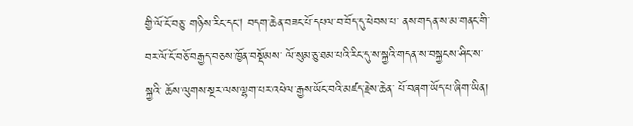གྱི་ལོ་ངོ་བཅུ་ གཉིས་རིང་དང། བདག་ཆེན་བཟང་པོ་དཔལ་བ་བོད་དུ་ཕེབས་པ་ ནས་གདན་ས་མ་གནང་གི་བར་ལོ་ངོ་བཅོ་བརྒྱད་བཅས་ཁྱོན་བསྡོམས་ ལོ་སུམ་ཅུ་ཐམ་པའི་རིང་དུ་ས་སྐྱའི་གདན་ས་བསྐྱངས་ཤིང་ས་སྐྱའི་ ཆོས་ལུགས་སྔར་ལས་ལྷག་པར་འཕེལ་རྒྱས་ཡོང་བའི་མཛད་རྗེས་ཆེན་ པོ་བཞག་ཡོད་པ་ཞིག་ཡིན།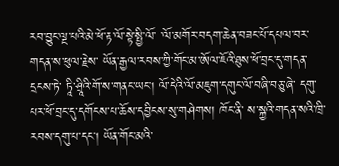རབ་བྱུང་ལྔ་པའི་མེ་ཕོ་རྟ་ལོ་སྟེ་སྤྱི་ལོ་ ་ལོ་མགོར་བདག་ཆེན་བཟང་པོ་དཔལ་བར་གདན་ས་ཕུལ་རྗེས་ ཡོན་རྒྱལ་རབས་ཀྱི་གོང་མ་ཨོལ་ཇོའི་ཐུས་ཕོ་བྲང་དུ་གདན་དྲངས་ཏེ་ ཏཱི་ཤྲཱིའི་གོ་ས་གནང་ཡང། ལོ་དེའི་ལོ་མཇུག་དགུང་ལོ་བཞི་བཅུ་ཞེ་ དགུ་པར་ཕོ་བྲང་དུ་དགོངས་པ་ཆོས་དབྱིངས་སུ་གཤེགས། ཁོང་ནི་ ས་སྐྱའི་གདན་སའི་ཁྲི་རབས་དགུ་པ་དང། ཡོན་གོང་མའི་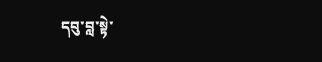དབུ་བླ་སྟེ་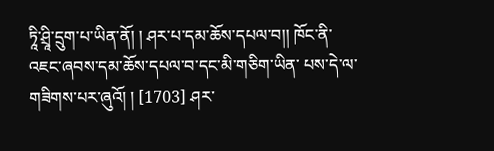ཏཱི་ཤྲཱི་དྲུག་པ་ཡིན་ནོ། ། ཤར་པ་དམ་ཆོས་དཔལ་བ།། ཁོང་ནི་འཇང་ཞབས་དམ་ཆོས་དཔལ་བ་དང་མི་གཅིག་ཡིན་ པས་དེ་ལ་གཟིགས་པར་ཞུའོ། ། [1703] ཤར་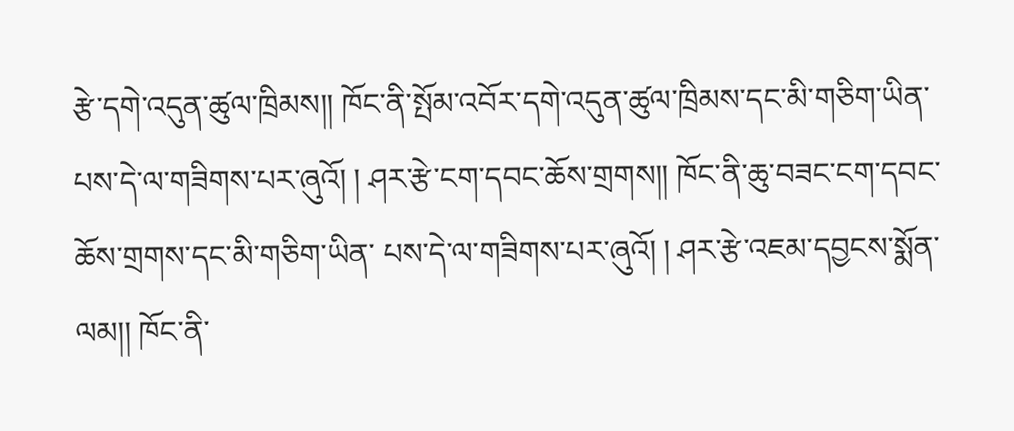རྩེ་དགེ་འདུན་ཚུལ་ཁྲིམས།། ཁོང་ནི་སྤོམ་འབོར་དགེ་འདུན་ཚུལ་ཁྲིམས་དང་མི་གཅིག་ཡིན་ པས་དེ་ལ་གཟིགས་པར་ཞུའོ། ། ཤར་རྩེ་ངག་དབང་ཆོས་གྲགས།། ཁོང་ནི་ཆུ་བཟང་ངག་དབང་ཆོས་གྲགས་དང་མི་གཅིག་ཡིན་ པས་དེ་ལ་གཟིགས་པར་ཞུའོ། ། ཤར་རྩེ་འཇམ་དབྱངས་སྨོན་ལམ།། ཁོང་ནི་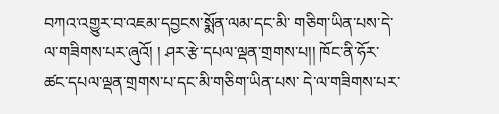བཀའ་འགྱུར་བ་འཇམ་དབྱངས་སྨོན་ལམ་དང་མི་ གཅིག་ཡིན་པས་དེ་ལ་གཟིགས་པར་ཞུའོ། ། ཤར་རྩེ་དཔལ་ལྡན་གྲགས་པ།། ཁོང་ནི་ཧོར་ཚང་དཔལ་ལྡན་གྲགས་པ་དང་མི་གཅིག་ཡིན་པས་ དེ་ལ་གཟིགས་པར་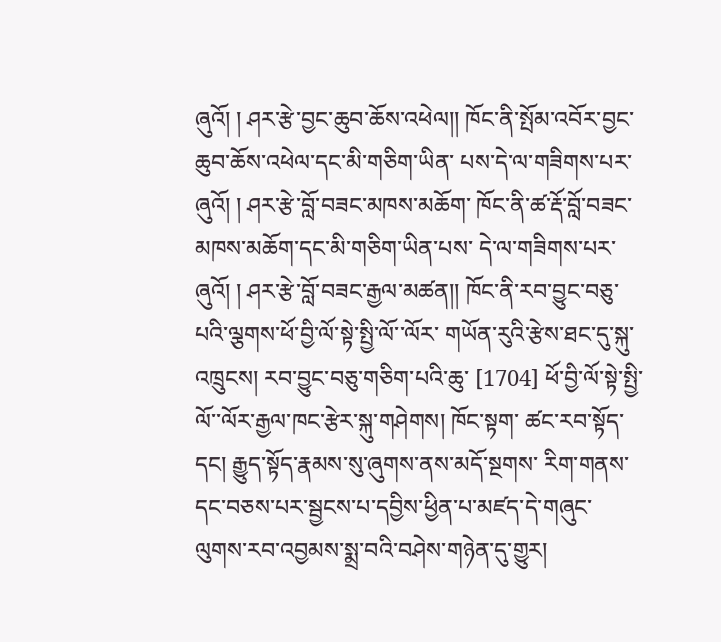ཞུའོ། ། ཤར་རྩེ་བྱང་ཆུབ་ཆོས་འཕེལ།། ཁོང་ནི་སྤོམ་འབོར་བྱང་ཆུབ་ཆོས་འཕེལ་དང་མི་གཅིག་ཡིན་ པས་དེ་ལ་གཟིགས་པར་ཞུའོ། ། ཤར་རྩེ་བློ་བཟང་མཁས་མཆོག་ ཁོང་ནི་ཚ་རྡོ་བློ་བཟང་མཁས་མཆོག་དང་མི་གཅིག་ཡིན་པས་ དེ་ལ་གཟིགས་པར་ཞུའོ། ། ཤར་རྩེ་བློ་བཟང་རྒྱལ་མཚན།། ཁོང་ནི་རབ་བྱུང་བཅུ་པའི་ལྕགས་ཕོ་བྱི་ལོ་སྟེ་སྤྱི་ལོ་་ལོར་ གཡོན་རུའི་རྩེས་ཐང་དུ་སྐུ་འཁྲུངས། རབ་བྱུང་བཅུ་གཅིག་པའི་ཆུ་ [1704] ཕོ་བྱི་ལོ་སྟེ་སྤྱི་ལོ་་ལོར་རྒྱལ་ཁང་རྩེར་སྐུ་གཤེགས། ཁོང་སྟག་ ཚང་རབ་སྟོད་དང། རྒྱུད་སྟོད་རྣམས་སུ་ཞུགས་ནས་མདོ་སྔགས་ རིག་གནས་དང་བཅས་པར་སྦྱངས་པ་དབྱིས་ཕྱིན་པ་མཛད་དེ་གཞུང་ ལུགས་རབ་འབྱམས་སྨྲ་བའི་བཤེས་གཉེན་དུ་གྱུར།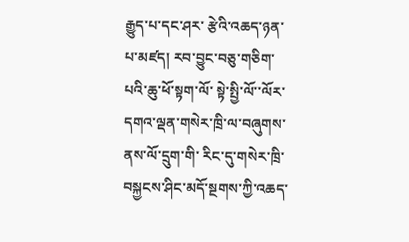རྒྱུད་པ་དང་ཤར་ རྩེའི་འཆད་ཉན་པ་མཛད། རབ་བྱུང་བཅུ་གཅིག་པའི་ཆུ་ཕོ་སྟག་ལོ་ སྟེ་སྤྱི་ལོ་་ལོར་དགའ་ལྡན་གསེར་ཁྲི་ལ་བཞུགས་ནས་ལོ་དྲུག་གི་ རིང་དུ་གསེར་ཁྲི་བསྐྱངས་ཤིང་མདོ་སྔགས་ཀྱི་འཆད་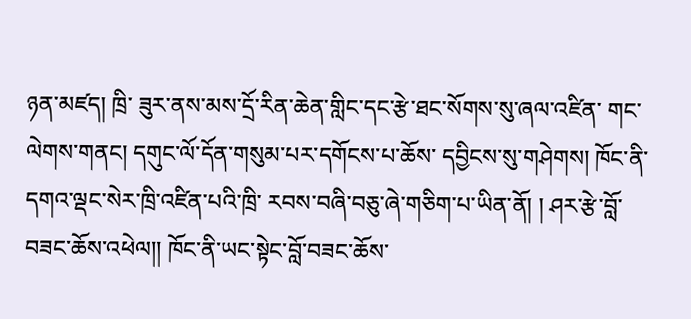ཉན་མཛད། ཁྲི་ ཟུར་ནས་མས་དྲོ་རིན་ཆེན་གླིང་དང་རྩེ་ཐང་སོགས་སུ་ཞལ་འཛིན་ གང་ལེགས་གནང། དགུང་ལོ་དོན་གསུམ་པར་དགོངས་པ་ཆོས་ དབྱིངས་སུ་གཤེགས། ཁོང་ནི་དགའ་ལྡང་སེར་ཁྲི་འཛིན་པའི་ཁྲི་ རབས་བཞི་བཅུ་ཞེ་གཅིག་པ་ཡིན་ནོ། ། ཤར་རྩེ་བློ་བཟང་ཆོས་འཕེལ།། ཁོང་ནི་ཡང་སྟེང་བློ་བཟང་ཆོས་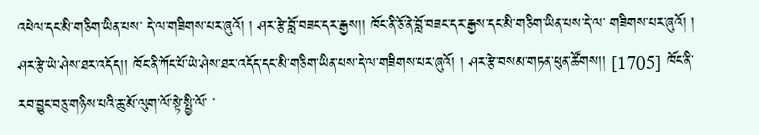འཕེལ་དང་མི་གཅིག་ཡིན་པས་ དེ་ལ་གཟིགས་པར་ཞུའོ། ། ཤར་རྩེ་བློ་བཟང་དར་རྒྱས།། ཁོང་ནི་ཅོ་ནེ་བློ་བཟང་དར་རྒྱས་དང་མི་གཅིག་ཡིན་པས་དེ་ལ་ གཟིགས་པར་ཞུའོ། ། ཤར་རྩེ་ཡེ་ཤེས་ཐར་འདོད།། ཁོང་ནི་ཀོང་པོ་ཡེ་ཤེས་ཐར་འདོད་དང་མི་གཅིག་ཡིན་པས་དེ་ལ་གཟིགས་པར་ཞུའོ། ། ཤར་རྩེ་བསམ་གཏན་ཕུན་ཚོགས།། [1705] ཁོང་ནི་རབ་བྱུང་བཅུ་གཉིས་པའི་ཆུ་མོ་ལུག་ལོ་སྟེ་སྤྱི་ལོ་ ་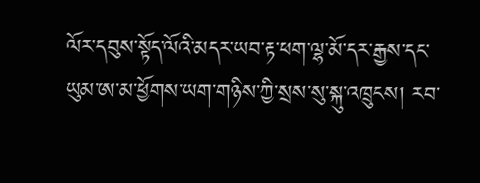ལོར་དབུས་སྟོད་ལོའི་མདར་ཡབ་རྟ་ཕག་ལྷ་མོ་དར་རྒྱས་དང་ ཡུམ་ཨ་མ་ཕྱོགས་ཡག་གཉིས་ཀྱི་སྲས་སུ་སྐུ་འཁྲུངས། རབ་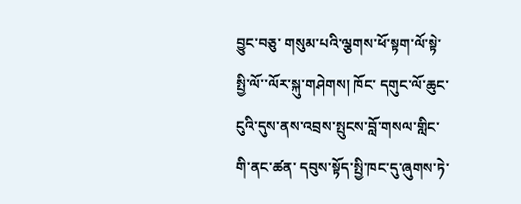བྱུང་བཅུ་ གསུམ་པའི་ལྕགས་ཕོ་སྟག་ལོ་སྟེ་སྤྱི་ལོ་་ལོར་སྐུ་གཤེགས། ཁོང་ དགུང་ལོ་ཆུང་ངུའི་དུས་ནས་འབྲས་སྤུངས་བློ་གསལ་གླིང་གི་ནང་ཚན་ དབུས་སྟོད་སྤྱི་ཁང་དུ་ཞུགས་ཏེ་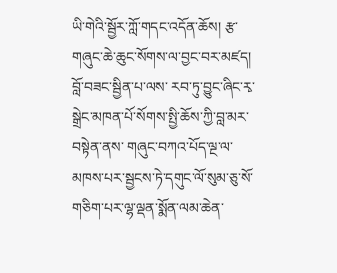ཡི་གེའི་སྦྱོར་ཀློ་གདང་འདོན་ཆོས། རྩ་ གཞུང་ཆེ་ཆུང་སོགས་ལ་བྱང་བར་མཛད། བློ་བཟང་སྦྱིན་པ་ལས་ རབ་ཏུ་བྱུང་ཞིང་རྭ་སྒྲེང་མཁན་པོ་སོགས་སྤྱི་ཆོས་ཀྱི་བླ་མར་བསྟེན་ནས་ གཞུང་བཀའ་པོད་ལྔ་ལ་མཁས་པར་སྦྱངས་ཏེ་དགུང་ལོ་སུམ་ཅུ་སོ་ གཅིག་པར་ལྷ་ལྡན་སྨོན་ལམ་ཆེན་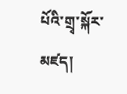པོའི་གྲྭ་སྐོར་མཛད།